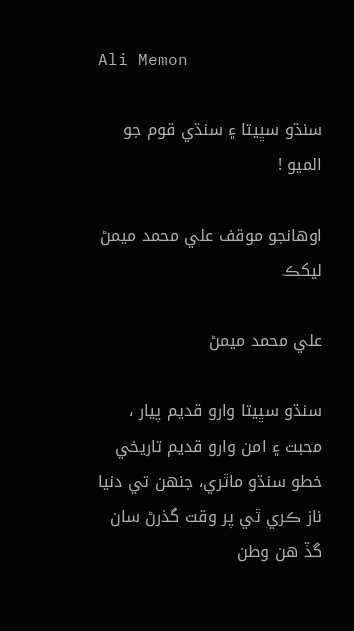Ali Memon

سنڌو سڀيتا ۽ سنڌي قوم جو الميو !

اوهانجو موقف علي محمد ميمڻ ليکڪ

علي محمد ميمڻ

سنڌو سڀيتا وارو قديم پيار ، محبت ۽ امن وارو قديم تاريخي خطو سنڌو ماٿري، جنهن تي دنيا ناز ڪري ٿي پر وقت گذرڻ سان گڏ هن وطن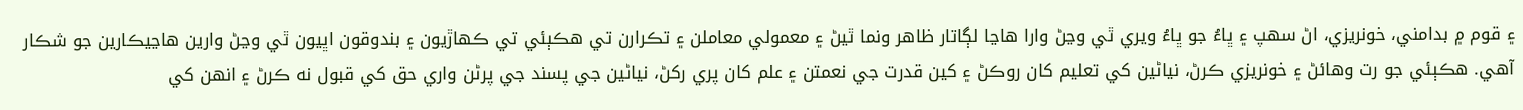۽ قوم ۾ بدامني، خونريزي، اڻ سهپ ۽ ڀاءُ جو ڀاءُ ويري ٿي وڃڻ وارا هاڃا لڳاتار ظاهر ونما ٿيڻ ۽ معمولي معاملن ۽ تڪرارن تي هڪٻئي تي ڪهاڙيون ۽ بندوقون اڀيون ٿي وڃڻ وارين هاڃيڪارين جو شڪار آهي. هڪٻئي جو رت وهائڻ ۽ خونريزي ڪرڻ، نياڻين کي تعليم کان روڪڻ ۽ کين قدرت جي نعمتن ۽ علم کان پري رکڻ، نياڻين جي پسند جي پرڻن واري حق کي قبول نه ڪرڻ ۽ انهن کي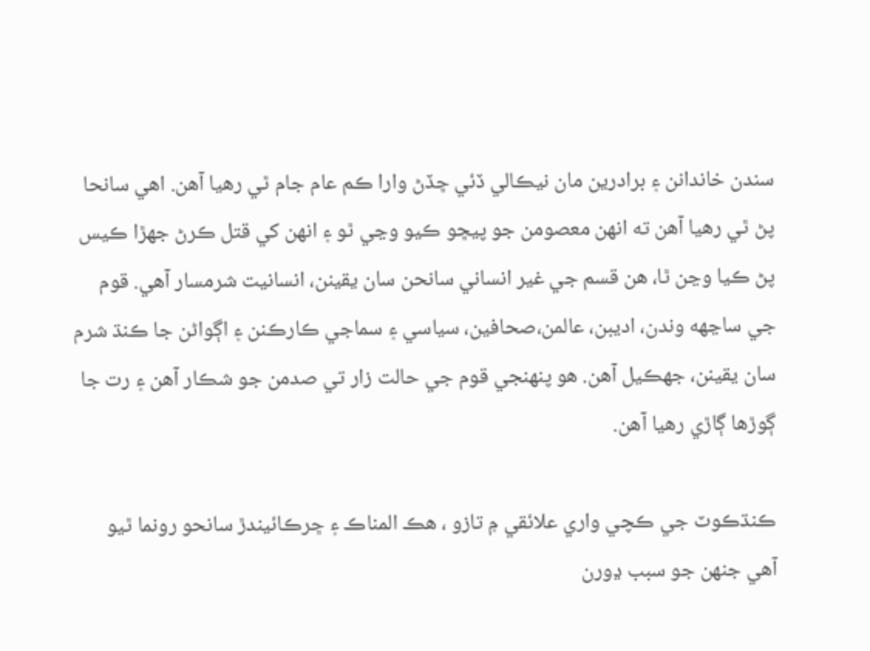سندن خاندانن ۽ برادرين مان نيڪالي ڏئي ڇڏڻ وارا ڪم عام جام ٿي رهيا آهن. اهي سانحا پڻ ٿي رهيا آهن ته انهن معصومن جو پيڇو ڪيو وڃي ٿو ۽ انهن کي قتل ڪرڻ جهڙا ڪيس پڻ ڪيا وڃن ٿا، هن قسم جي غير انساني سانحن سان يقينن، انسانيت شرمسار آهي. قوم جي ساڃهه وندن، اديبن، عالمن،صحافين، سياسي ۽ سماجي ڪارڪنن ۽ اڳواڻن جا ڪنڌ شرم سان يقينن، جهڪيل آهن. هو پنهنجي قوم جي حالت زار تي صدمن جو شڪار آهن ۽ رت جا ڳوڙها ڳاڙي رهيا آهن.

ڪنڌڪوٽ جي ڪچي واري علائقي ۾ تازو ، هڪ المناڪ ۽ ڇرڪائيندڙ سانحو رونما ٿيو آهي جنهن جو سبب ڍورن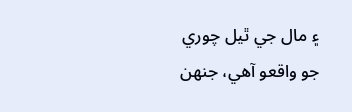۽ مال جي ٿيل چوري جو واقعو آهي، جنهن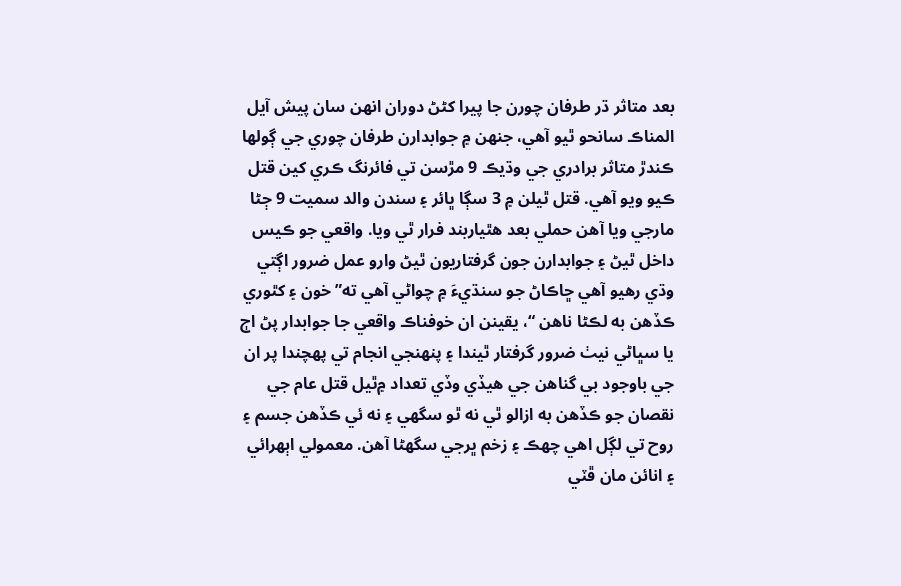بعد متاثر ڌر طرفان چورن جا پيرا کڻڻ دوران انهن سان پيش آيل المناڪ سانحو ٿيو آهي، جنهن ۾ جوابدارن طرفان چوري جي ڳولها ڪندڙ متاثر برادري جي وڌيڪ 9 مڙسن تي فائرنگ ڪري کين قتل ڪيو ويو آهي. قتل ٿيلن ۾ 3 سڳا ڀائر ۽ سندن والد سميت 9 ڄڻا مارجي ويا آهن حملي بعد هٿياربند فرار ٿي ويا. واقعي جو ڪيس داخل ٿيڻ ۽ جوابدارن جون گرفتاريون ٿيڻ وارو عمل ضرور اڳتي وڌي رهيو آهي ڇاڪاڻ جو سنڌيءَ ۾ چواڻي آهي ته”خون ۽ کٿوري ڪڏهن به لڪڻا ناهن “، يقينن ان خوفناڪ واقعي جا جوابدار پڻ اڄ يا سڀاڻي نيٺ ضرور گرفتار ٿيندا ۽ پنهنجي انجام تي پهچندا پر ان جي باوجود بي گناهن جي هيڏي وڏي تعداد ۾ٿيل قتل عام جي نقصان جو ڪڏهن به ازالو ٿي نه ٿو سگهي ۽ نه ئي ڪڏهن جسم ۽ روح تي لڳل اهي چهڪ ۽ زخم ڀرجي سگهڻا آهن. معمولي اٻهرائي ۽ انائن مان ڦٽي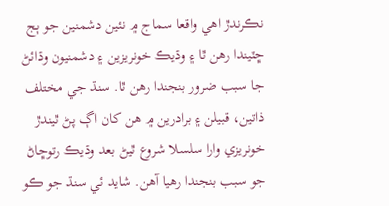نڪرندڙ اهي واقعا سماج ۾ نئين دشمنين جو ٻج ڇٽيندا رهن ٿا ۽ وڌيڪ خونريزين ۽ دشمنيون وڌائڻ جا سبب ضرور بنجندا رهن ٿا. سنڌ جي مختلف ذاتين، قبيلن ۽ برادرين ۾ هن کان اڳ پڻ ٿيندڙ خونريزي وارا سلسلا شروع ٿيڻ بعد وڌيڪ رتوڇاڻ جو سبب بنجندا رهيا آهن. شايد ئي سنڌ جو ڪو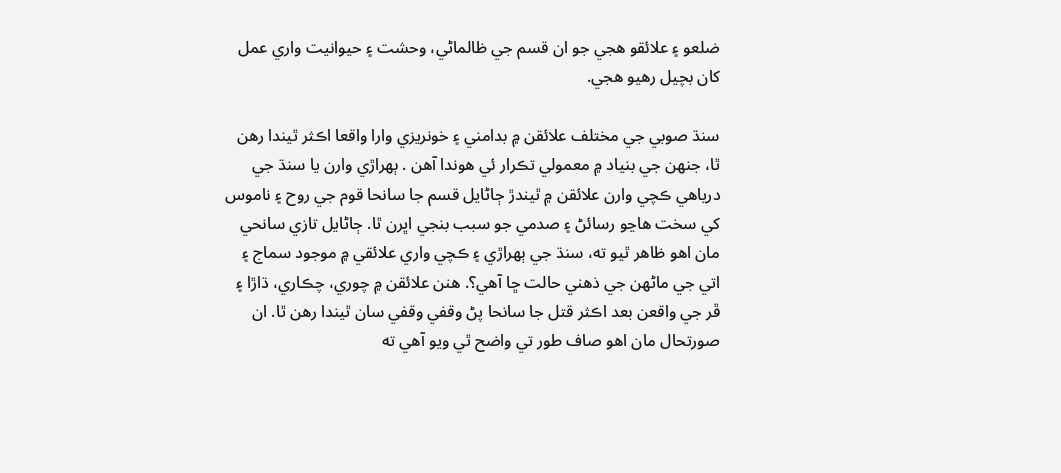ضلعو ۽ علائقو هجي جو ان قسم جي ظالماڻي، وحشت ۽ حيوانيت واري عمل کان بچيل رهيو هجي.

سنڌ صوبي جي مختلف علائقن ۾ بدامني ۽ خونريزي وارا واقعا اڪثر ٿيندا رهن ٿا، جنهن جي بنياد ۾ معمولي تڪرار ئي هوندا آهن . ٻهراڙي وارن يا سنڌ جي درياهي ڪچي وارن علائقن ۾ ٿيندڙ ڄاڻايل قسم جا سانحا قوم جي روح ۽ ناموس کي سخت هاڃو رسائڻ ۽ صدمي جو سبب بنجي اڀرن ٿا. ڄاڻايل تازي سانحي مان اهو ظاهر ٿيو ته، سنڌ جي ٻهراڙي ۽ ڪچي واري علائقي ۾ موجود سماج ۽ اتي جي ماڻهن جي ذهني حالت ڇا آهي؟. هنن علائقن ۾ چوري، چڪاري، ڌاڙا ۽ ڦر جي واقعن بعد اڪثر قتل جا سانحا پڻ وقفي وقفي سان ٿيندا رهن ٿا. ان صورتحال مان اهو صاف طور تي واضح ٿي ويو آهي ته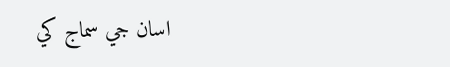اسان جي سماج کي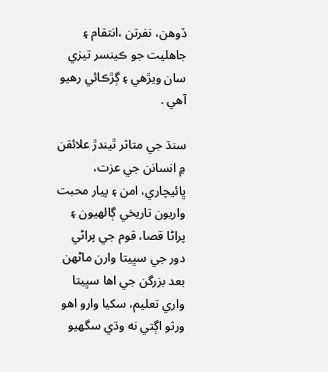ڏوهن، نفرتن ،انتقام ۽ جاهليت جو ڪينسر تيزي سان ويڙهي ۽ ڳڙڪائي رهيو آهي .

سنڌ جي متاثر ٿيندڙ علائقن ۾ انسانن جي عزت، ڀائيچاري، امن ۽ پيار محبت واريون تاريخي ڳالهيون ۽ پراڻا قصا، قوم جي پراڻي دور جي سڀيتا وارن ماڻهن بعد بزرگن جي اها سڀيتا واري تعليم، سکيا وارو اهو ورثو اڳتي نه وڌي سگهيو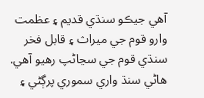آهي جيڪو سنڌي قديم ۽ عظمت وارو قوم جي ميراث ۽ قابل فخر سنڌي قوم جي سڃاڻپ رهيو آهي. هاڻي سنڌ واري سموري پرڳڻي ۽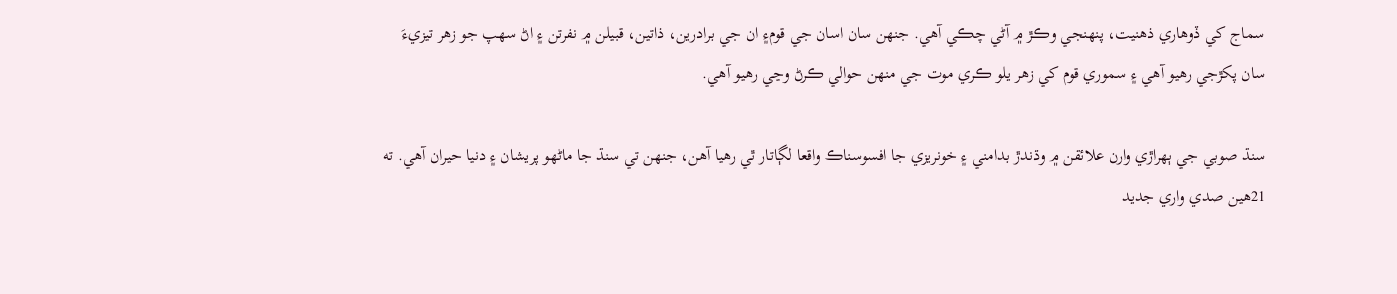سماج کي ڏوهاري ذهنيت، پنهنجي وڪڙ ۾ آڻي چڪي آهي. جنهن سان اسان جي قوم۽ ان جي برادرين، ذاتين، قبيلن ۾ نفرتن ۽ اڻ سهپ جو زهر تيزيءَ سان پکڙجي رهيو آهي ۽ سموري قوم کي زهر يلو ڪري موت جي منهن حوالي ڪرڻ وڃي رهيو آهي.

سنڌ صوبي جي ٻهراڙي وارن علائقن ۾ وڌندڙ بدامني ۽ خونريزي جا افسوسناڪ واقعا لڳاتار ٿي رهيا آهن، جنهن تي سنڌ جا ماڻهو پريشان ۽ دنيا حيران آهي. ته 21هين صدي واري جديد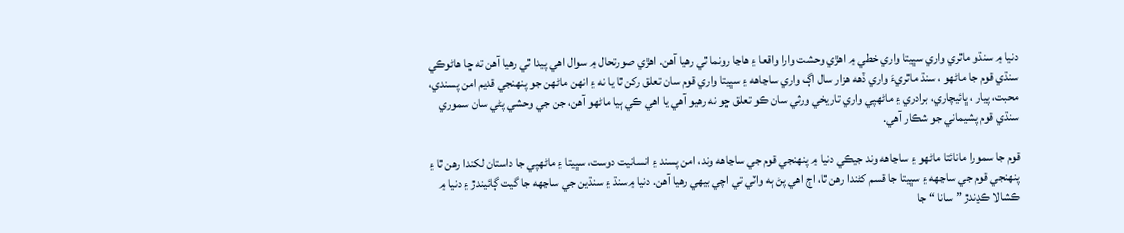دنيا ۾ سنڌو ماٿري واري سڀيتا واري خطي ۾ اهڙي وحشت وارا واقعا ۽ هاڃا رونما ٿي رهيا آهن. اهڙي صورتحال ۾ سوال اهي پيدا ٿي رهيا آهن ته ڇا هاڻوڪي سنڌي قوم جا ماڻهو ، سنڌ ماٿريءَ واري ڏهه هزار سال اڳ واري ساڃاهه ۽ سڀيتا واري قوم سان تعلق رکن ٿا يا نه ۽ انهن ماڻهن جو پنهنجي قديم امن پسندي، محبت، پيار ، ڀائيچاري، برادري ۽ ماڻهپي واري تاريخي ورثي سان ڪو تعلق ڇو نه رهيو آهي يا اهي ڪي ٻيا ماڻهو آهن، جن جي وحشي پڻي سان سموري سنڌي قوم پشيماني جو شڪار آهي.

قوم جا سمورا مانائتا ماڻهو ۽ ساڃاهه وند جيڪي دنيا ۾ پنهنجي قوم جي ساڃاهه وند، امن پسند ۽ انسانيت دوست، سڀيتا ۽ ماڻهپي جا داستان لکندا رهن ٿا ۽ پنهنجي قوم جي ساڃهه ۽ سڀيتا جا قسم کڻندا رهن ٿا، اڄ اهي پڻ ٻه واٽي تي اچي بيهي رهيا آهن. دنيا ۾سنڌ ۽ سنڌين جي ساڃهه جا گيت ڳائيندڙ ۽ دنيا ۾ ڪشالا ڪڍندڙ ” سانا “ جا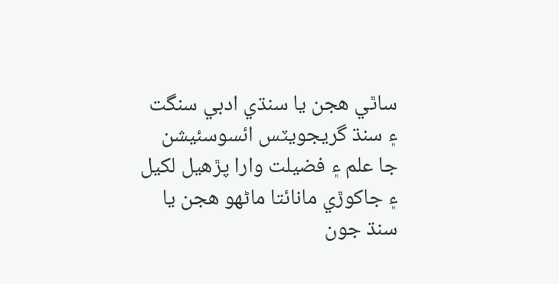ساٿي هجن يا سنڌي ادبي سنگت ۽ سنڌ گريجويٽس ائسوسئيشن جا علم ۽ فضيلت وارا پڙهيل لکيل ۽ جاکوڙي مانائتا ماڻهو هجن يا سنڌ جون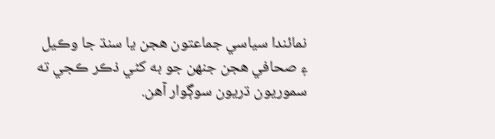نمائندا سياسي جماعتون هجن يا سنڌ جا وڪيل ۽ صحافي هجن جنهن جو به کڻي ذڪر ڪجي ته سموريون ڌريون سوڳوار آهن.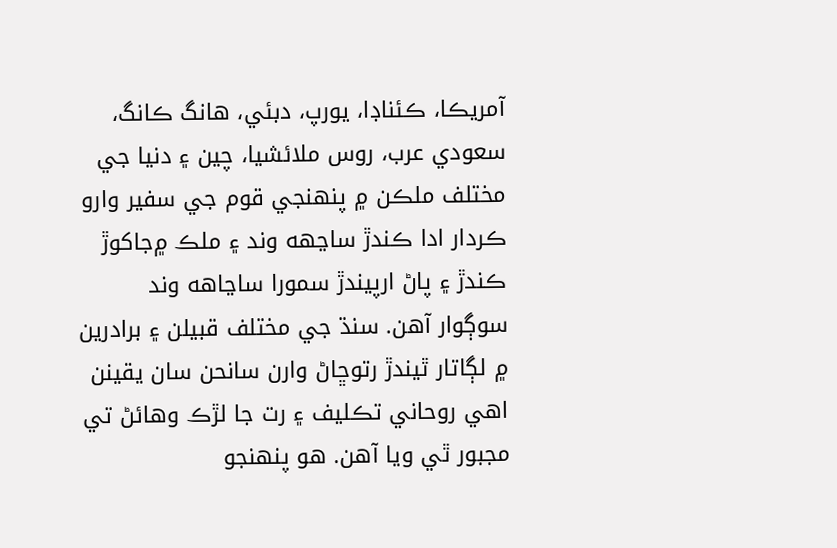آمريڪا، ڪئناڊا، يورپ، دبئي، هانگ ڪانگ، سعودي عرب، روس ملائشيا، چين ۽ دنيا جي مختلف ملڪن ۾ پنهنجي قوم جي سفير وارو ڪردار ادا ڪندڙ ساڃهه وند ۽ ملڪ ۾جاکوڙ ڪندڙ ۽ پاڻ ارپيندڙ سمورا ساڃاهه وند سوڳوار آهن. سنڌ جي مختلف قبيلن ۽ برادرين ۾ لڳاتار ٿيندڙ رتوڇاڻ وارن سانحن سان يقينن اهي روحاني تڪليف ۽ رت جا لڙڪ وهائڻ تي مجبور ٿي ويا آهن. هو پنهنجو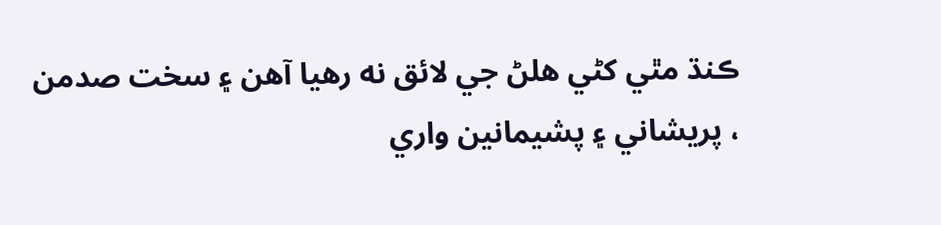ڪنڌ مٿي کڻي هلڻ جي لائق نه رهيا آهن ۽ سخت صدمن ، پريشاني ۽ پشيمانين واري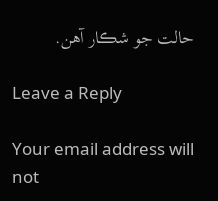حالت جو شڪار آهن.

Leave a Reply

Your email address will not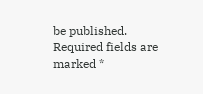be published. Required fields are marked *